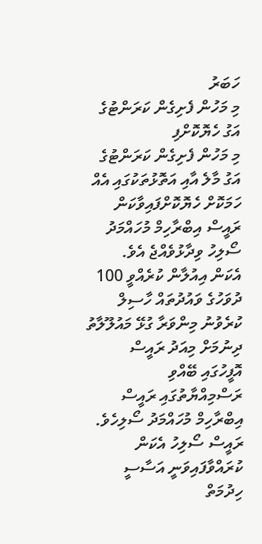ހަބަރު
މި މަހުން ފެށިގެން ކަރަންޓުގެ އަގު ހެޔޮކޮށްފި
މި މަހުން ފެށިގެން ކަރަންޓުގެ އަގު މާލެ އާއި އަތޮޅުތަކުގައި އެއް ހަމަކޮށް ހެޔޮކޮށްފައިވާކަން ރައީސް އިބްރާހިމް މުހައްމަދު ސޯލިހު ވިދާޅުވެއްޖެ އެވެ.
އެކަން އިއުލާން ކުރެއްވީ 100 ދުވަހުގެ ވައުދުތައް ހާސިލް ކުރެވުނު މިންވަރާ ގުޅޭ މައުލޫލާތު ދިނުމަށް މިއަދު ރައީސް އޮފީހުގައި ބޭއްވި ރަސްމިއްޔާތުގައި ރައީސް އިބްރާހިމް މުހައްމަދު ސޯލިހެވެ.
ރައީސް ސޯލިހު އެކަން ކުރައްވާފައިވަނީ އަސާސީ ހިދުމަތް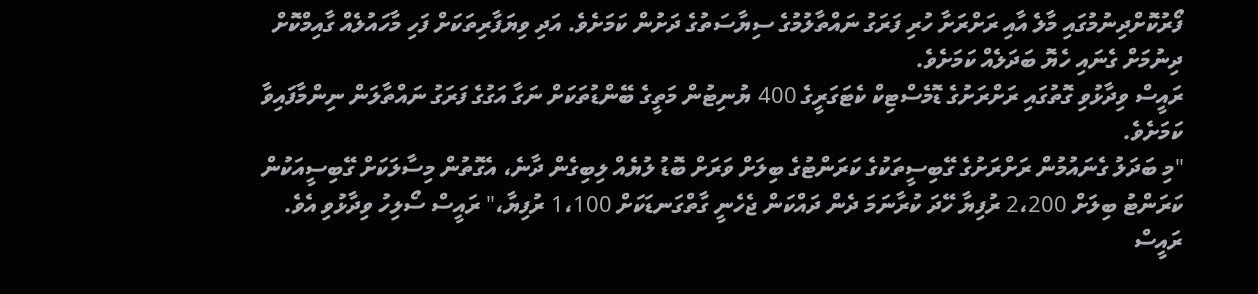ފޯރުކޮށްދިނުމުގައި މާލެ އާއި ރަށްރަށާ ހުރި ފަރަގު ނައްތާލުމުގެ ސިޔާސަތުގެ ދަށުން ކަމަށެވެ. އަދި ވިޔަފާރިތަކަށް ފަހި މާހައުލެއް ގާއިމްކޮށް ދިނުމަށް ގެނައި ހެޔޮ ބަދަލެއް ކަމަށެވެ.
ރައީސް ވިދާޅުވި ގޮތުގައި ރަށްރަށުގެ ޑޮމެސްޓިކް ކެޓަގަރީގެ 400 ޔުނިޓުން މަތީގެ ބޭންޑުތަކަށް ނަގާ އަގުގެ ފަރަގު ނައްތާލަން ނިންމާފައިވާ ކަމަށެވެ.
"މި ބަދަލު ގެނައުމުން ރަށްރަށުގެ ގޭބިސީތަކުގެ ކަރަންޓުގެ ބިލަށް ވަރަށް ބޮޑު ލުޔެއް ލިބިގެން ދާނެ، އެގޮތުން މިސާލަކަށް ގޭބިސީއަކުން ކަރަންޓު ބިލަށް 2،200 ރުފިޔާ ހޭދަ ކުރާނަމަ ދެން ދައްކަން ޖެހެނީ ގާތްގަނޑަކަށް 1،100 ރުފިޔާ،" ރައީސް ސޯލިހު ވިދާޅުވި އެވެ.
ރައީސް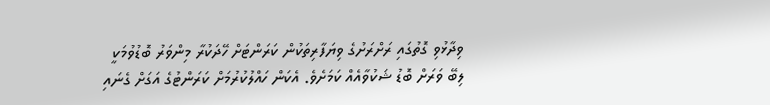ވިދާޅުވި ގޮތުގައި ރަށްރަށުގެ ވިޔަފާރިތަކުން ކަރަންޓަށް ހޭދަކުރާ މިންވަރު ބޮޑުވުމަކީ ލިބޭ ވަރަށް ބޮޑު ޝަކުވާއެއް ކަމަށެވެ. އެކަން ހައްލުކުރުމަށް ކަރަންޓުގެ އަގަށް ގެނައި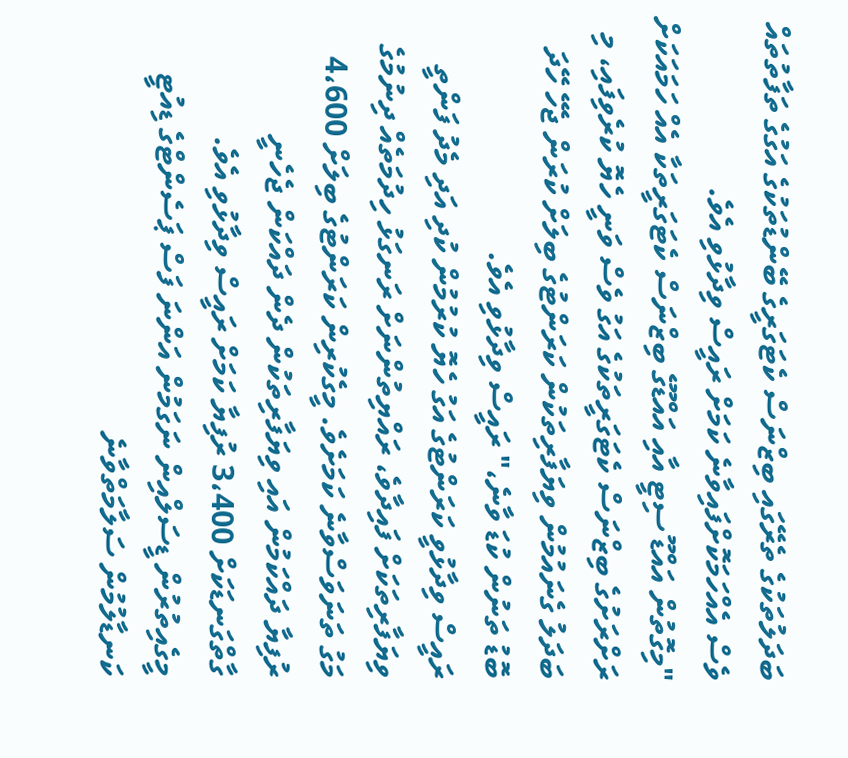ބަދަލުތަކުގެ ތެރޭގައި ބިޒްނަސް ކެޓަގަރީގެ ބޭންޑުތަކުގެ އަގުގެ ތަފާތުތައް ވެސް އެއްހަމަކޮށްފައިވާނެ ކަމަށް ރައީސް ވިދާޅުވި އެވެ.
"މިގޮތުން އައްޑޫ ސިޓީ އާއި އައްޑޫގެ ބިޒްނަސް ކެޓަގަރީތަކާ އެއް ހަމައަކަށް ރަށްރަށުގެ ބިޒްނަސް ކެޓަގަރީތަކުގެ އަގު ވެސް ވަނީ ހެޔޮ ކުރެވިފައި، މި ބަދަލު ގެނައުމުން ވިޔަފާރިތަކުން ކަރަންޓުގެ ބިލަށް ކުރަން ޖެހޭ ހޭދަ ބޮޑު ތަނުން ކުޑަ ވާނެ،" ރައީސް ވިދާޅުވި އެވެ.
ރައީސް ވިދާޅުވީ ކަރަންޓުގެ އަގު ހެޔޮ ކުރުމުން ކުދި އަދި މެދު ފަންތީ ވިޔަފާރިތަކަށް ފައިދާވެ، ރައްޔިތުންނަށް ރަނގަޅު ހިދުމަތެއް ދިނުމުގެ މަގު ތަނަވަސްވާނެ ކަމަށެވެ. މީގެކުރިން ކަރަންޓުގެ ބިލަށް 4،600 ރުފިޔާ ދައްކަމުން އައި ވިޔަފާރިތަކުން ދެން ދައްކަން ޖެހެނީ ގާތްގަނޑަކަށް 3،400 ރުފިޔާ ކަމަށް ރައީސް ވިދާޅުވި އެވެ.
މީގެއިތުރުން ޑީސަލްއިން ނަގަމުން އަންނަ ފަސް ޕަސެންޓްގެ ޑިއުޓީ ކަނޑާލުމުން ސަލާމަތްވާނެ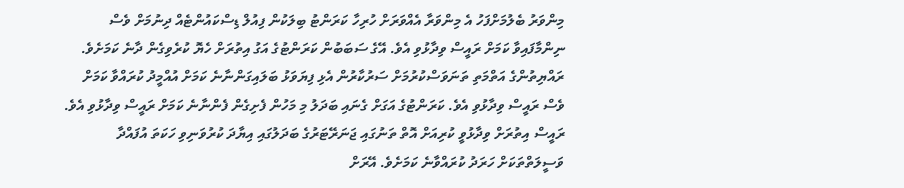މިންވަރު ބެލުމަށްފަހު އެ މިންވަރާ އެއްވަރަށް ހުރިހާ ކަރަންޓު ބިލަކުން ފިއުލް ޑިސްކައުންޓެއް ދިނުމަށް ވެސް ނިންމާފައިވާ ކަމަށް ރައީސް ވިދާޅުވި އެވެ. އޭގެ ސަބަބުން ކަރަންޓުގެ އަގު އިތުރަށް ހެޔޮ ކުރެވިގެން ދާނެ ކަމަށެވެ.
ރައްޔިތުންގެ އަތްމަތި ތަނަވަސްކުރުމަށް ސަރުކާރުން އެޅި ފިޔަވަޅު ބަލައިގަންނާނެ ކަމަށް އުއްމީދު ކުރައްވާ ކަމަށް ވެސް ރައީސް ވިދާޅުވި އެވެ. ކަރަންޓުގެ އަގަށް ގެނައި ބަދަލު މި މަހުން ފެށިގެން ފެންނާނެ ކަމަށް ރައީސް ވިދާޅުވި އެވެ.
ރައީސް އިތުރަށް ވިދާޅުވީ ކުރިއަށް އޮތް ތަނުގައި ޖަނަރޭޓަރުގެ ބަދަލުގައި އިޔާދަ ކުރުވަނިވި ހަކަތަ އުފައްދާ ވަސީލަތްތަކަށް ހަރަދު ކުރައްވާނެ ކަމަށެވެ. އޭރަށް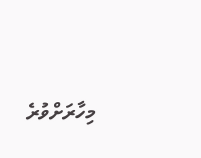މިހާރަށްވުރެ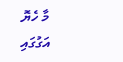މާ ހެޔޮ އަގުގައި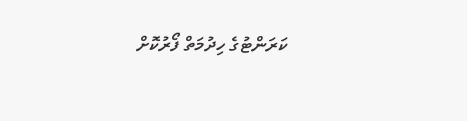ކަރަންޓުގެ ހިދުމަތް ފޯރުކޮށް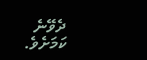ދެވޭނެ ކަމަށެވެ.